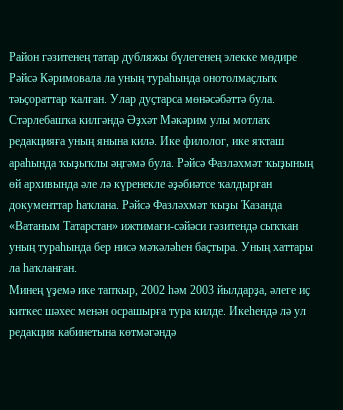Район гәзитенең татар дубляжы бүлегенең элекке мөдире Рәйсә Кәримовала ла уның тураһында онотолмаҫлыҡ тәьҫораттар ҡалған. Улар дуҫтарса мөнәсәбәттә була. Стәрлебашҡа килгәндә Әҙхәт Мәкәрим улы мотлаҡ редакцияға уның янына килә. Ике филолог, ике яҡташ араһында ҡыҙыҡлы әңгәмә була. Рәйсә Фазләхмәт ҡыҙының өй архивында әле лә күренекле әҙәбиәтсе ҡалдырған документтар һаҡлана. Рәйсә Фазләхмәт ҡыҙы Ҡазанда «Ватаным Татарстан» ижтимағи-сәйәси гәзитендә сыҡҡан уның тураһында бер нисә мәҡәләһен баҫтыра. Уның хаттары ла һаҡланған.
Минең үҙемә ике тапҡыр, 2002 һәм 2003 йылдарҙа, әлеге иҫ киткес шәхес менән осрашырға тура килде. Икеһендә лә ул редакция кабинетына көтмәгәндә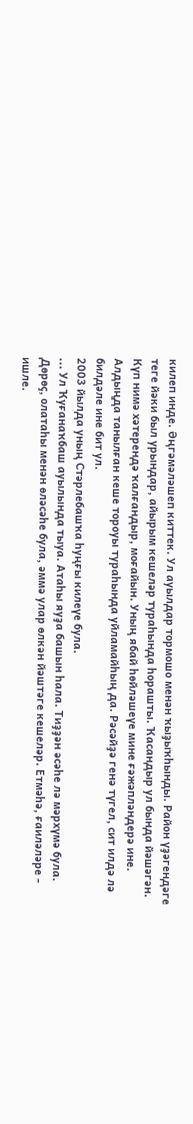килеп инде. Әңгәмәләшеп киттек. Ул ауылдар тормошо менән ҡыҙыҡһынды. Район үҙәгендәге теге йәки был урындар, айырым кешеләр тураһында һорашты. Ҡасандыр ул бында йәшәгән. Күп нимә хәтерендә ҡалғандыр, моғайын. Уның ябай һөйләшеүе мине ғәжәпләндерә ине. Алдыңда танылған кеше тороуы тураһында уйламайһың да. Рәсәйҙә генә түгел, сит илдә лә билдәле ине бит ул.
2003 йылда уның Стәрлебашҡа һуңғы килеүе була.
... Ул Ҡуғанаҡбаш ауылында тыуа. Атаһы яуҙа башын һала. Тиҙҙән әсәһе лә мәрхүмә була. Дөрөҫ, олатаһы менән өләсәһе була, әммә улар өлкән йәштәге кешеләр. Етмәһә, ғаиләләре - ишле.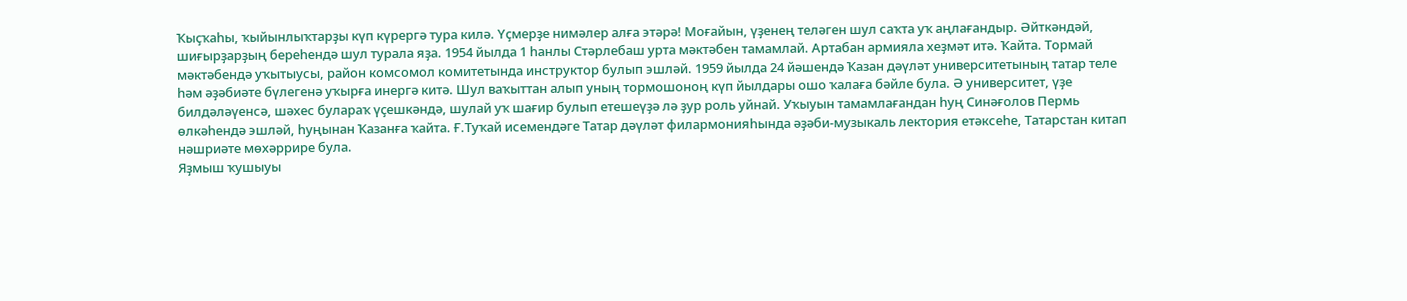Ҡыҫҡаһы, ҡыйынлыҡтарҙы күп күрергә тура килә. Үҫмерҙе нимәлер алға этәрә! Моғайын, үҙенең теләген шул саҡта уҡ аңлағандыр. Әйткәндәй, шиғырҙарҙың береһендә шул турала яҙа. 1954 йылда 1 һанлы Стәрлебаш урта мәктәбен тамамлай. Артабан армияла хеҙмәт итә. Ҡайта. Тормай мәктәбендә уҡытыусы, район комсомол комитетында инструктор булып эшләй. 1959 йылда 24 йәшендә Ҡазан дәүләт университетының татар теле һәм әҙәбиәте бүлегенә уҡырға инергә китә. Шул ваҡыттан алып уның тормошоноң күп йылдары ошо ҡалаға бәйле була. Ә университет, үҙе билдәләүенсә, шәхес булараҡ үҫешкәндә, шулай уҡ шағир булып етешеүҙә лә ҙур роль уйнай. Уҡыуын тамамлағандан һуң Синәғолов Пермь өлкәһендә эшләй, һуңынан Ҡазанға ҡайта. Ғ.Туҡай исемендәге Татар дәүләт филармонияһында әҙәби-музыкаль лектория етәксеһе, Татарстан китап нәшриәте мөхәррире була.
Яҙмыш ҡушыуы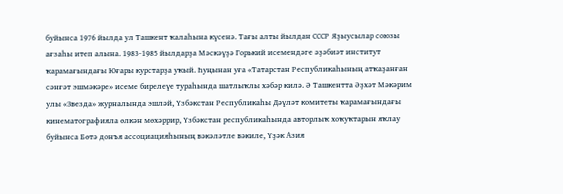буйынса 1976 йылда ул Ташкент ҡалаһына күсенә. Тағы алты йылдан СССР Яҙыусылар союзы ағзаһы итеп алына. 1983-1985 йылдарҙа Мәскәүҙә Горький исемендәге әҙәбиәт институт ҡарамағындағы Юғары курстарҙа уҡый. Һуңынан уға «Татарстан Республикаһының атҡаҙанған сәнғәт эшмәкәре» исеме бирелеүе тураһында шатлыҡлы хәбәр килә. Ә Ташкентта Әҙхәт Мәкәрим улы «Звезда» журналында эшләй, Үзбәкстан Республикаһы Дәүләт комитеты ҡарамағындағы кинематографияла өлкән мөхәррир, Үзбәкстан республикаһында авторлыҡ хоҡуҡтарын яҡлау буйынса Бөтә донъя ассоциацияһының вәкәләтле вәкиле, Үҙәк Азия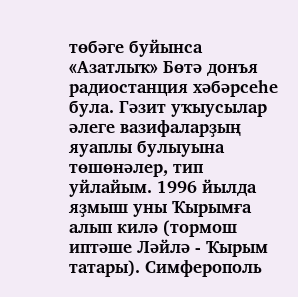төбәге буйынса «Азатлыҡ» Бөтә донъя радиостанция хәбәрсеһе була. Гәзит уҡыусылар әлеге вазифаларҙың яуаплы булыуына төшөнәлер, тип уйлайым. 1996 йылда яҙмыш уны Ҡырымға алып килә (тормош иптәше Ләйлә - Ҡырым татары). Симферополь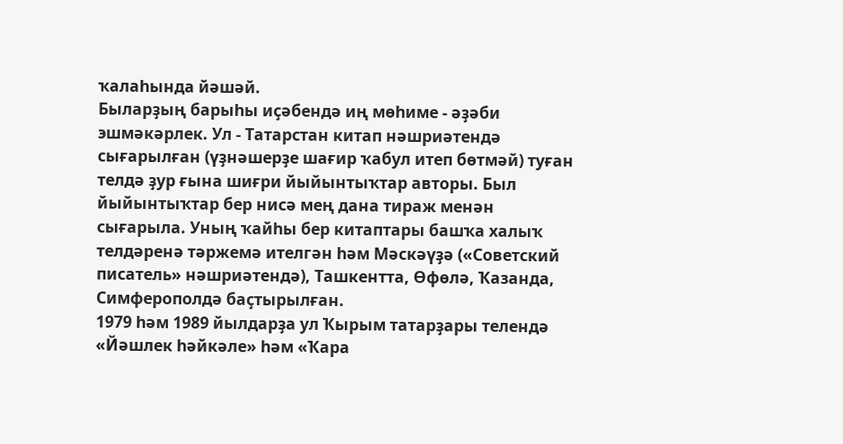ҡалаһында йәшәй.
Быларҙың барыһы иҫәбендә иң мөһиме - әҙәби эшмәкәрлек. Ул - Татарстан китап нәшриәтендә сығарылған (үҙнәшерҙе шағир ҡабул итеп бөтмәй) туған телдә ҙур ғына шиғри йыйынтыҡтар авторы. Был йыйынтыҡтар бер нисә мең дана тираж менән сығарыла. Уның ҡайһы бер китаптары башҡа халыҡ телдәренә тәржемә ителгән һәм Мәскәүҙә («Советский писатель» нәшриәтендә), Ташкентта, Өфөлә, Ҡазанда, Симферополдә баҫтырылған.
1979 һәм 1989 йылдарҙа ул Ҡырым татарҙары телендә «Йәшлек һәйкәле» һәм «Ҡара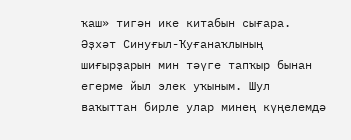ҡаш» тигән ике китабын сығара.
Әҙхәт Синуғыл-Ҡуғанаҡлының шиғырҙарын мин тәүге тапҡыр бынан егерме йыл элек уҡыным. Шул ваҡыттан бирле улар минең күңелемдә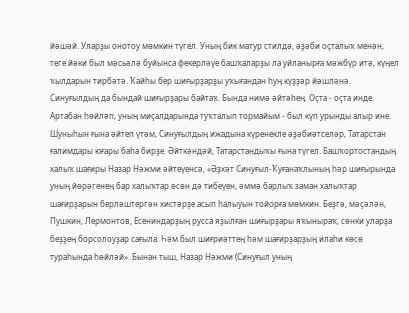йәшәй. Уларҙы онотоу мөмкин түгел. Уның бик матур стилдә, әҙәби оҫталыҡ менән, теге йәки был мәсьәлә буйынса фекерләүе башҡаларҙы ла уйланырға мәжбүр итә, күңел ҡылдарын тирбәтә. Ҡайһы бер шиғырҙарҙы уҡығандан һуң күҙҙәр йәшләнә. Синуғылдың да бындай шиғырҙары байтаҡ. Бында нимә әйтәһең. Оҫта - оҫта инде. Артабан һөйләп, уның миҫалдарында туҡталып тормайым - был күп урынды алыр ине. Шуныһын ғына әйтеп үтәм, Синуғылдың ижадына күренекле әҙәбиәтселәр, Татарстан ғалимдары юғары баһа бирҙе. Әйткәндәй, Татарстандыҡы ғына түгел. Башҡортостандың халыҡ шағиры Назар Нәжми әйтеүенсә, «Әҙхәт Синуғыл-Ҡуғанаҡлының һәр шиғырында уның йөрәгенең бар халыҡтар өсөн дә тибеүен, әммә барлыҡ заман халыҡтар шағирҙарын берләштергән хистәрҙе асып һалыуын тойорға мөмкин. Беҙгә, мәҫәлән, Пушкин, Лермонтов, Есениндарҙың русса яҙылған шиғырҙары яҡыныраҡ, сөнки уларҙа беҙҙең борсолоуҙар сағыла. Һәм был шиғриәттең һәм шағирҙарҙың илаһи көсө тураһында һөйләй». Бынан тыш, Назар Нәжми (Синуғыл уның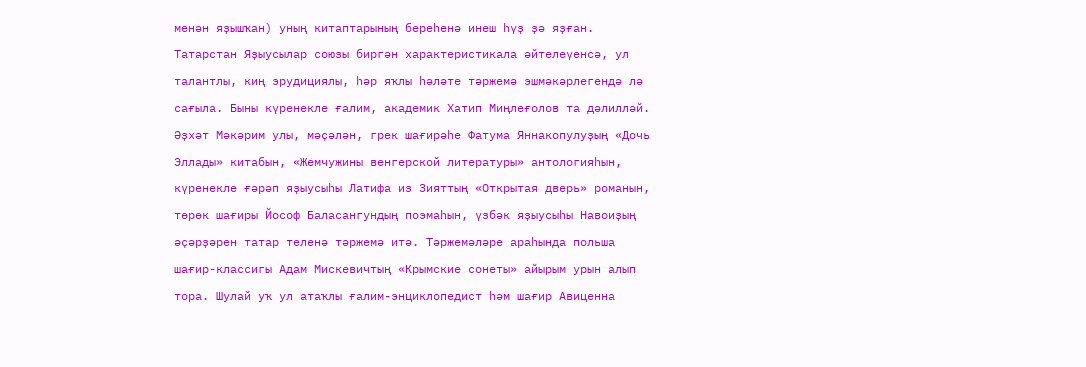менән яҙышҡан) уның китаптарының береһенә инеш һүҙ ҙә яҙған.
Татарстан Яҙыусылар союзы биргән характеристикала әйтелеүенсә, ул талантлы, киң эрудициялы, һәр яҡлы һәләте тәржемә эшмәкәрлегендә лә сағыла. Быны күренекле ғалим, академик Хатип Миңлеғолов та дәлилләй. Әҙхәт Мәкәрим улы, мәҫәлән, грек шағирәһе Фатума Яннакопулуҙың «Дочь Эллады» китабын, «Жемчужины венгерской литературы» антологияһын, күренекле ғәрәп яҙыусыһы Латифа из Зияттың «Открытая дверь» романын, төрөк шағиры Йософ Баласангундың поэмаһын, үзбәк яҙыусыһы Навоиҙың әҫәрҙәрен татар теленә тәржемә итә. Тәржемәләре араһында польша шағир-классигы Адам Мискевичтың «Крымские сонеты» айырым урын алып тора. Шулай уҡ ул атаҡлы ғалим-энциклопедист һәм шағир Авиценна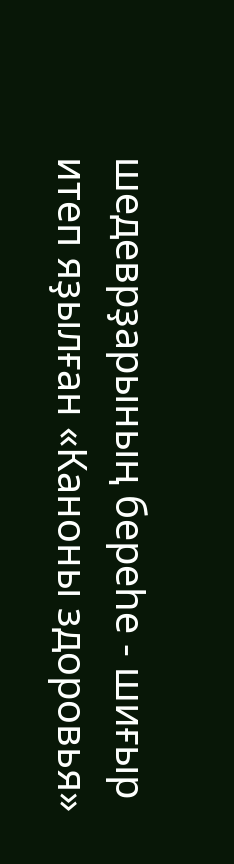шедеврҙарының береһе - шиғыр итеп яҙылған «Каноны здоровья»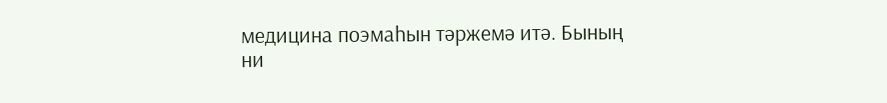медицина поэмаһын тәржемә итә. Бының ни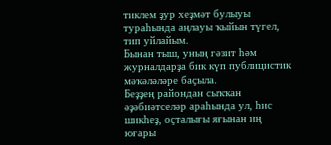тиклем ҙур хеҙмәт булыуы тураһында аңлауы ҡыйын түгел, тип уйлайым.
Бынан тыш, уның гәзит һәм журналдарҙа бик күп публицистик мәҡәләләре баҫыла.
Беҙҙең райондан сыҡҡан әҙәбиәтселәр араһында ул, һис шикһеҙ, оҫталығы яғынан иң юғары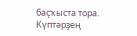баҫҡыста тора. Күптәрҙең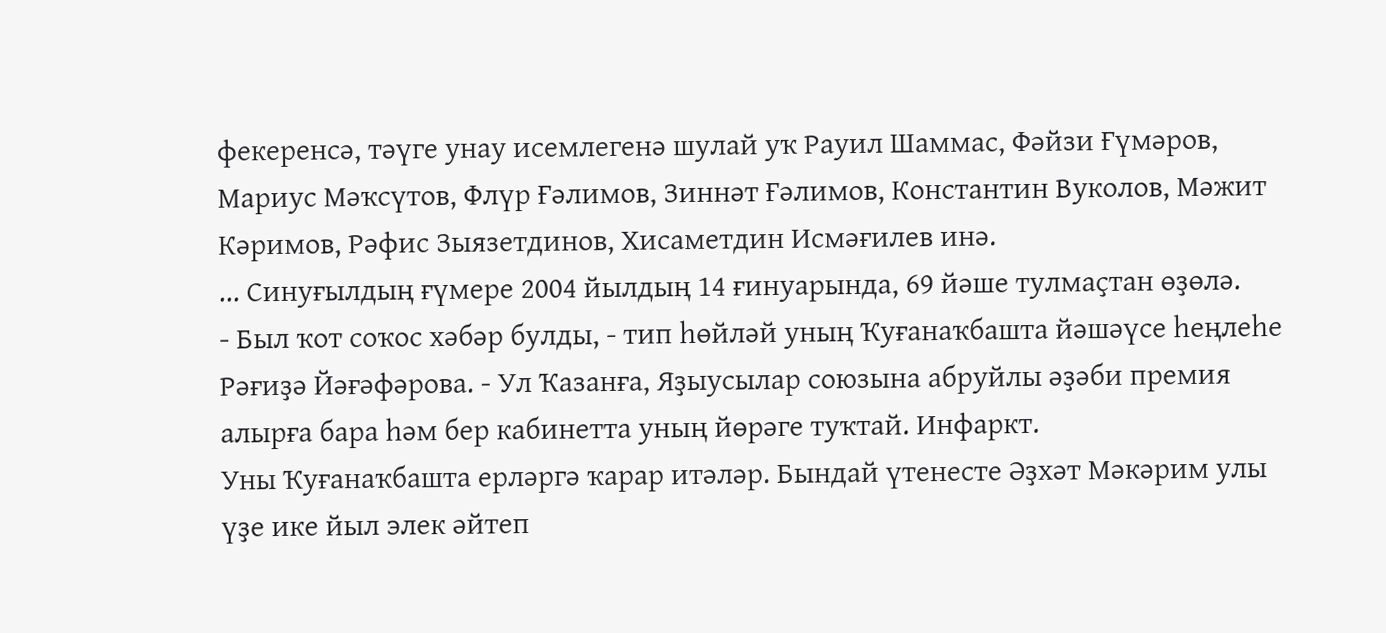фекеренсә, тәүге унау исемлегенә шулай уҡ Рауил Шаммас, Фәйзи Ғүмәров, Мариус Мәҡсүтов, Флүр Ғәлимов, Зиннәт Ғәлимов, Константин Вуколов, Мәжит Кәримов, Рәфис Зыязетдинов, Хисаметдин Исмәғилев инә.
... Синуғылдың ғүмере 2004 йылдың 14 ғинуарында, 69 йәше тулмаҫтан өҙөлә.
- Был ҡот соҡос хәбәр булды, - тип һөйләй уның Ҡуғанаҡбашта йәшәүсе һеңлеһе Рәғиҙә Йәғәфәрова. - Ул Ҡазанға, Яҙыусылар союзына абруйлы әҙәби премия алырға бара һәм бер кабинетта уның йөрәге туҡтай. Инфаркт.
Уны Ҡуғанаҡбашта ерләргә ҡарар итәләр. Бындай үтенесте Әҙхәт Мәкәрим улы үҙе ике йыл элек әйтеп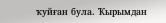ҡуйған була. Ҡырымдан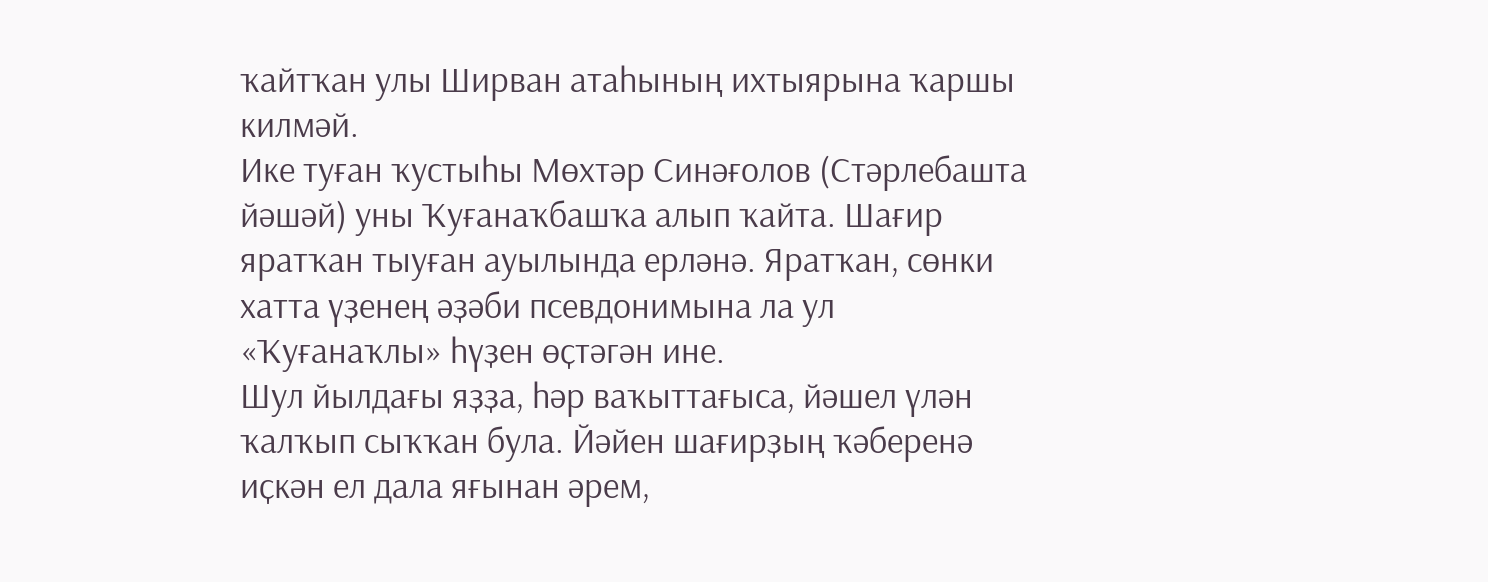ҡайтҡан улы Ширван атаһының ихтыярына ҡаршы килмәй.
Ике туған ҡустыһы Мөхтәр Синәғолов (Стәрлебашта йәшәй) уны Ҡуғанаҡбашҡа алып ҡайта. Шағир яратҡан тыуған ауылында ерләнә. Яратҡан, сөнки хатта үҙенең әҙәби псевдонимына ла ул «Ҡуғанаҡлы» һүҙен өҫтәгән ине.
Шул йылдағы яҙҙа, һәр ваҡыттағыса, йәшел үлән ҡалҡып сыҡҡан була. Йәйен шағирҙың ҡәберенә иҫкән ел дала яғынан әрем,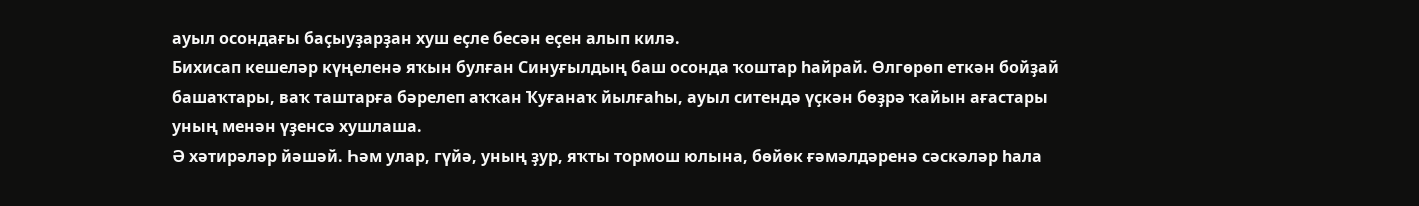ауыл осондағы баҫыуҙарҙан хуш еҫле бесән еҫен алып килә.
Бихисап кешеләр күңеленә яҡын булған Синуғылдың баш осонда ҡоштар һайрай. Өлгөрөп еткән бойҙай башаҡтары, ваҡ таштарға бәрелеп аҡҡан Ҡуғанаҡ йылғаһы, ауыл ситендә үҫкән бөҙрә ҡайын ағастары уның менән үҙенсә хушлаша.
Ә хәтирәләр йәшәй. Һәм улар, гүйә, уның ҙур, яҡты тормош юлына, бөйөк ғәмәлдәренә сәскәләр һала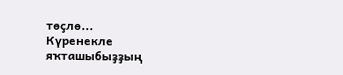төҫлө...
Күренекле яҡташыбыҙҙың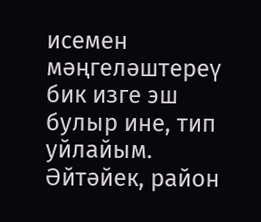исемен мәңгеләштереү бик изге эш булыр ине, тип уйлайым. Әйтәйек, район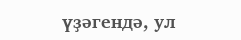үҙәгендә, ул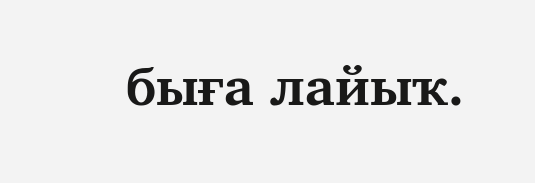быға лайыҡ.